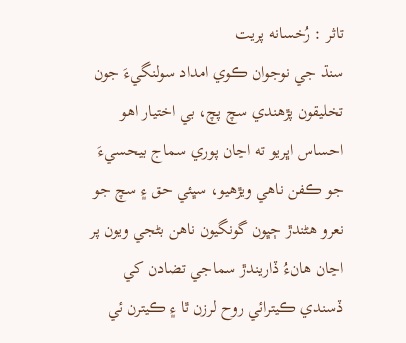تاثر : رُخسانه پريت
سنڌ جي نوجوان ڪوي امداد سولنگيءَ جون تخليقون پڙهندي سچ پچ، بي اختيار اهو احساس اڀريو ته اڃان پوري سماج بيحسيءَ جو ڪفن ناهي ويڙهيو، سڀئي حق ۽ سچ جو نعرو هڻندڙ ڄڀون گونگيون ناهن بڻجي ويون پر اڃان هانءُ ڏاريندڙ سماجي تضادن کي ڏسندي ڪيترائي روح لرزن ٿا ۽ ڪيترن ئي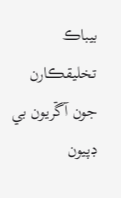بيباڪ تخليقڪارن جون آڱريون بي ڊپيون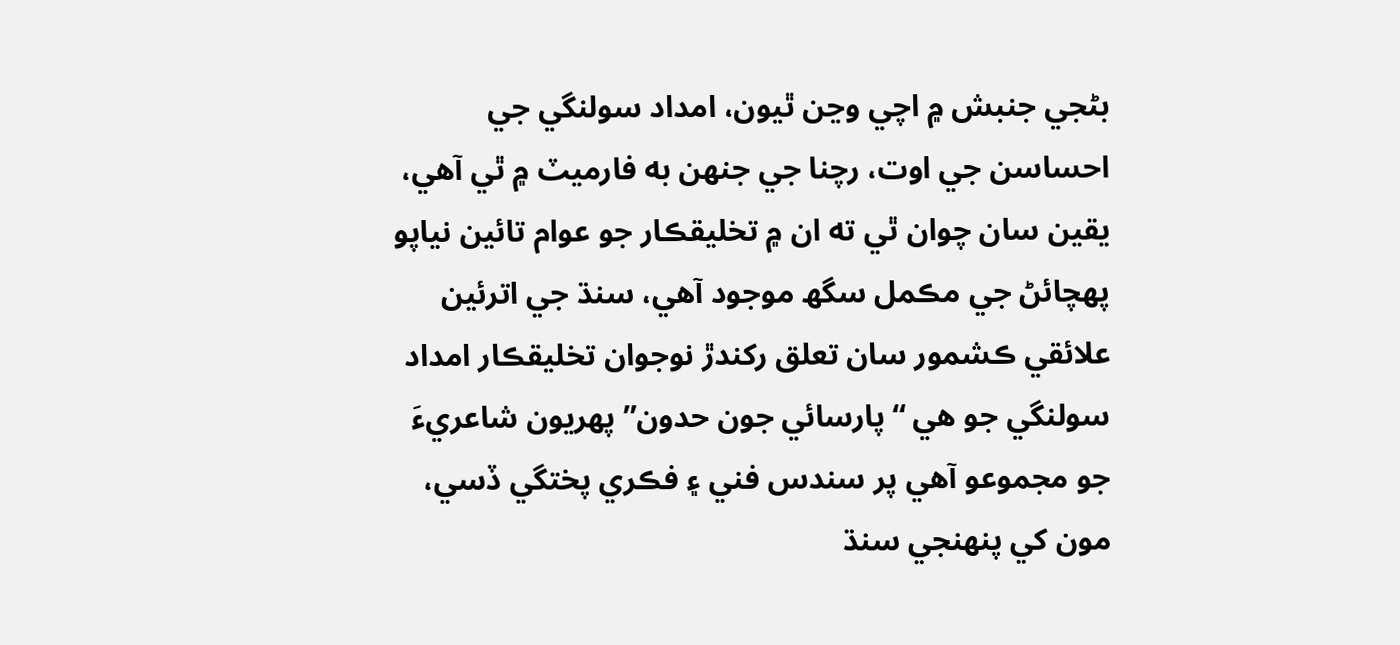بڻجي جنبش ۾ اچي وڃن ٿيون، امداد سولنگي جي احساسن جي اوت، رچنا جي جنهن به فارميٽ ۾ ٿي آهي، يقين سان چوان ٿي ته ان ۾ تخليقڪار جو عوام تائين نياپو پهچائڻ جي مڪمل سگھ موجود آهي، سنڌ جي اترئين علائقي ڪشمور سان تعلق رکندڙ نوجوان تخليقڪار امداد سولنگي جو هي “پارسائي جون حدون” پهريون شاعريءَ جو مجموعو آهي پر سندس فني ۽ فڪري پختگي ڏسي، مون کي پنهنجي سنڌ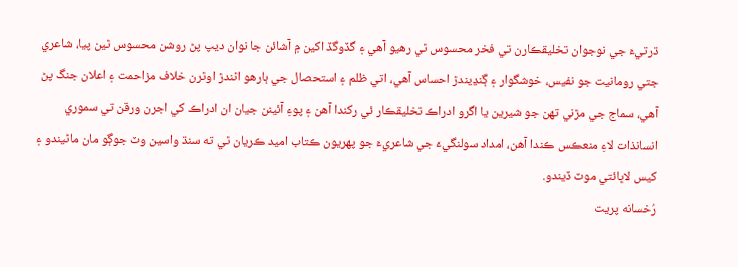ڌرتيءَ جي نوجوان تخليقڪارن تي فخر محسوس ٿي رهيو آهي ۽ گڏوگڏ اکين ۾ آشائن جا نوان ديپ پڻ روشن محسوس ٿين پيا، شاعري جتي رومانيت جو نفيس، خوشگوار ۽ ڳنڍيندڙ احساس آهي، اتي ظلم ۽ استحصال جي ٻارهو اٿندڙ اوٿرن خلاف مزاحمت ۽ اعلان جنگ پڻ آهي، سماج جي مڙني تهن جو شيرين يا اگرو ادراڪ تخليقڪار ئي رکندا آهن ۽ پوءِ آئينن جيان ان ادراڪ کي اجرن ورقن تي سموري انسانذات لاءِ منعڪس ڪندا آهن، امداد سولنگيءَ جي شاعريءَ جو پهريون ڪتاب اميد ڪريان ٿي ته سنڌ واسين وٽ جوڳو مان ماڻيندو ۽ کيس لاڀائتي موٽ ڏيندو.
رُخسانه پريت